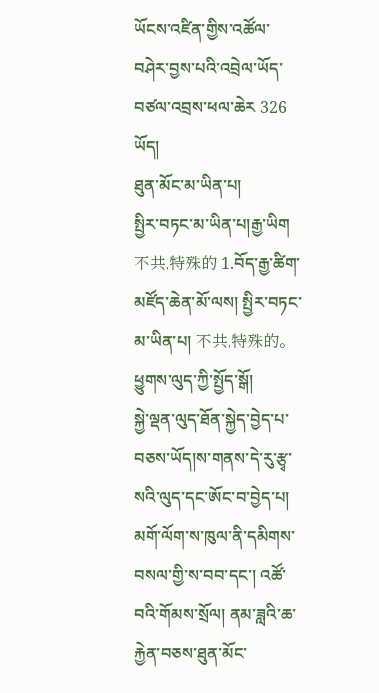ཡོངས་འཛིན་གྱིས་འཚོལ་བཤེར་བྱས་པའི་འབྲེལ་ཡོད་བཙལ་འབྲས་ཕལ་ཆེར 326 ཡོད།
ཐུན་མོང་མ་ཡིན་པ།
སྤྱིར་བཏང་མ་ཡིན་པ།རྒྱ་ཡིག 不共,特殊的 1.བོད་རྒྱ་ཚིག་མཛོད་ཆེན་མོ་ལས། སྤྱིར་བཏང་མ་ཡིན་པ། 不共,特殊的。
ཕྱུགས་ལུད་ཀྱི་སྤྱོད་སྒོ།
སྐྱེ་ལྡན་ལུད་ཐོན་སྐྱེད་བྱེད་པ་བཅས་ཡོད།ས་གནས་དེ་རུ་རྩྭ་སའི་ལུད་དང་ཨོང་བ་བྱེད་པ། མགོ་ལོག་ས་ཁུལ་ནི་དམིགས་བསལ་གྱི་ས་བབ་དང་། འཚོ་བའི་གོམས་སྲོལ། ནམ་ཟླའི་ཆ་རྐྱེན་བཅས་ཐུན་མོང་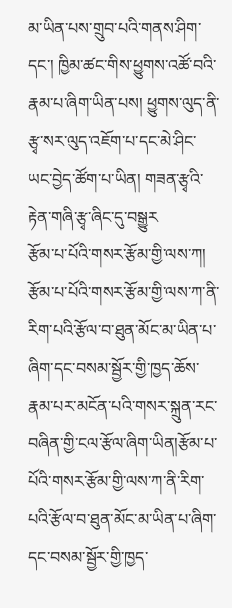མ་ཡིན་པས་གྲུབ་པའི་གནས་ཤིག་དང་། ཁྱིམ་ཚང་གིས་ཕྱུགས་འཚོ་བའི་རྣམ་པ་ཞིག་ཡིན་པས། ཕྱུགས་ལུད་ནི་རྩྭ་སར་ལུད་འཇོག་པ་དང་མེ་ཤིང་ཡང་བྱེད་ཚོག་པ་ཡིན། གཟན་རྩྭའི་རྟེན་གཞི་རྩྭ་ཞིང་དུ་བསྒྱུར
རྩོམ་པ་པོའི་གསར་རྩོམ་གྱི་ལས་ཀ།
རྩོམ་པ་པོའི་གསར་རྩོམ་གྱི་ལས་ཀ་ནི་རིག་པའི་རྩོལ་བ་ཐུན་མོང་མ་ཡིན་པ་ཞིག་དང་བསམ་སྦྱོར་གྱི་ཁྱད་ཆོས་རྣམ་པར་མངོན་པའི་གསར་སྐྲུན་རང་བཞིན་གྱི་ངལ་རྩོལ་ཞིག་ཡིན།རྩོམ་པ་པོའི་གསར་རྩོམ་གྱི་ལས་ཀ་ནི་རིག་པའི་རྩོལ་བ་ཐུན་མོང་མ་ཡིན་པ་ཞིག་དང་བསམ་སྦྱོར་གྱི་ཁྱད་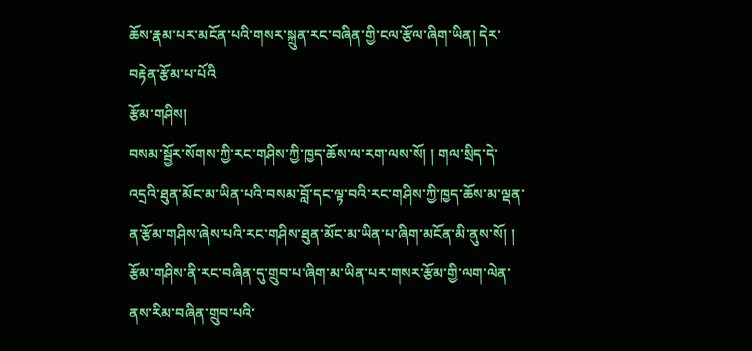ཆོས་རྣམ་པར་མངོན་པའི་གསར་སྐྲུན་རང་བཞིན་གྱི་ངལ་རྩོལ་ཞིག་ཡིན། དེར་བརྟེན་རྩོམ་པ་པོའི
རྩོམ་གཤིས།
བསམ་སྦྱོར་སོགས་ཀྱི་རང་གཤིས་ཀྱི་ཁྱད་ཆོས་ལ་རག་ལས་སོ། ། གལ་སྲིད་དེ་འདྲའི་ཐུན་མོང་མ་ཡིན་པའི་བསམ་བློ་དང་ལྟ་བའི་རང་གཤིས་ཀྱི་ཁྱད་ཆོས་མ་ལྡན་ན་རྩོམ་གཤིས་ཞེས་པའི་རང་གཤིས་ཐུན་མོང་མ་ཡིན་པ་ཞིག་མངོན་མི་ནུས་སོ། ། རྩོམ་གཤིས་ནི་རང་བཞིན་དུ་གྲུབ་པ་ཞིག་མ་ཡིན་པར་གསར་རྩོམ་གྱི་ལག་ལེན་ནས་རིམ་བཞིན་གྲུབ་པའི་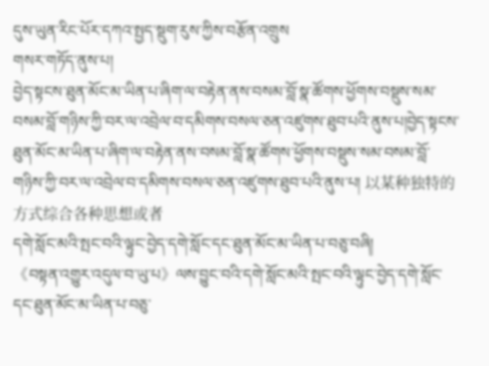དུས་ཡུན་རིང་པོར་དཀའ་སྤྱད་སྡུག་རུས་ཀྱིས་བརྩོན་འགྲུས
གསར་གཏོད་ནུས་པ།
བྱེད་སྟངས་ཐུན་མོང་མ་ཡིན་པ་ཞིག་ལ་བརྟེན་ནས་བསམ་བློ་སྣ་ཚོགས་ཕྱོགས་བསྡུས་སམ་བསམ་བློ་གཉིས་ཀྱི་བར་ལ་འབྲེལ་བ་དམིགས་བསལ་ཅན་འཛུགས་ཐུབ་པའི་ནུས་པ།བྱེད་སྟངས་ཐུན་མོང་མ་ཡིན་པ་ཞིག་ལ་བརྟེན་ནས་བསམ་བློ་སྣ་ཚོགས་ཕྱོགས་བསྡུས་སམ་བསམ་བློ་གཉིས་ཀྱི་བར་ལ་འབྲེལ་བ་དམིགས་བསལ་ཅན་འཛུགས་ཐུབ་པའི་ནུས་པ། 以某种独特的方式综合各种思想或者
དགེ་སློང་མའི་སྤང་བའི་ལྟུང་བྱེད་དགེ་སློང་དང་ཐུན་མོང་མ་ཡིན་པ་བཅུ་བཞི།
《བསྟན་འགྱུར་འདུལ་བ་ཡུ་པ》ལས་བྱུང་བའི་དགེ་སློང་མའི་སྤང་བའི་ལྟུང་བྱེད་དགེ་སློང་དང་ཐུན་མོང་མ་ཡིན་པ་བཅུ་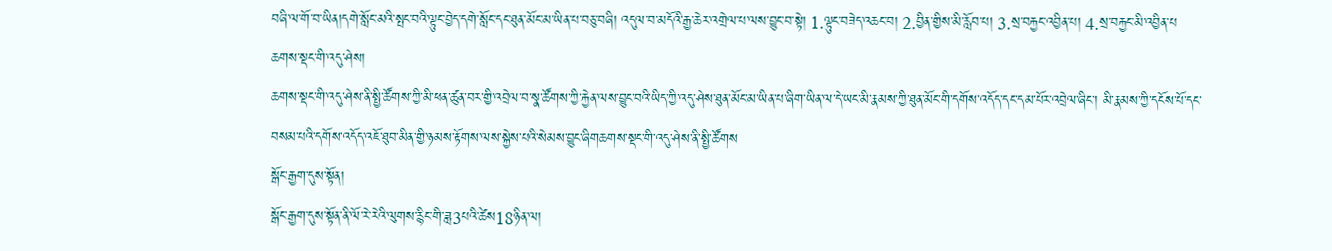བཞི་ལ་གོ་བ་ཡིན།དགེ་སློང་མའི་སྤང་བའི་ལྟུང་བྱེད་དགེ་སློང་དང་ཐུན་མོང་མ་ཡིན་པ་བཅུ་བཞི། འདུལ་བ་མདོའི་རྒྱ་ཆེར་འགྲེལ་པ་ལས་བྱུང་བ་སྟེ། 1.ལྟུང་བཟེད་འཆང་བ། 2.བྱིན་གྱིས་མི་རློབ་པ། 3.སྲ་བརྐྱང་འབྱིན་པ། 4.སྲ་བརྐྱང་མི་འབྱིན་པ
ཆགས་སྡང་གི་འདུ་ཤེས།
ཆགས་སྡང་གི་འདུ་ཤེས་ནི་སྤྱི་ཚོགས་ཀྱི་མི་ཕན་ཚུན་བར་གྱི་འབྲེལ་བ་སྣ་ཚོགས་ཀྱི་རྐྱེན་ལས་བྱུང་བའི་ཡིད་ཀྱི་འདུ་ཤེས་ཐུན་མོང་མ་ཡིན་པ་ཞིག་ཡིན་ལ་དེ་ཡང་མི་རྣམས་ཀྱི་ཐུན་མོང་གི་དགོས་འདོད་དང་དམ་པོར་འབྲེལ་ཞིང་། མི་རྣམས་ཀྱི་དངོས་པོ་དང་བསམ་པའི་དགོས་འདོད་འཇོ་ཐུབ་མིན་གྱི་ཉམས་རྟོགས་ལས་སྐྱེས་པའི་སེམས་བྱུང་ཞིགཆགས་སྡང་གི་འདུ་ཤེས་ནི་སྤྱི་ཚོགས
སྒོང་རྒྱག་དུས་སྟོན།
སྒོང་རྒྱག་དུས་སྟོན་ནི་ལོ་རེ་རེའི་ལུགས་རྙིང་གི་ཟླ3པའི་ཚེས18ཉིན་ལ།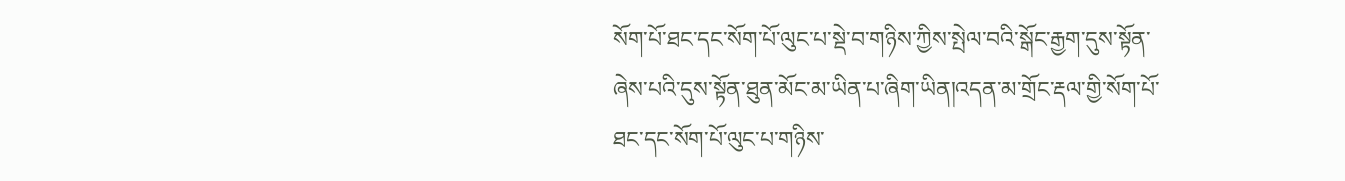སོག་པོ་ཐང་དང་སོག་པོ་ལུང་པ་སྡེ་བ་གཉིས་ཀྱིས་སྤེལ་བའི་སྒོང་རྒྱག་དུས་སྟོན་ཞེས་པའི་དུས་སྟོན་ཐུན་མོང་མ་ཡིན་པ་ཞིག་ཡིན།འདན་མ་གྲོང་རྡལ་གྱི་སོག་པོ་ཐང་དང་སོག་པོ་ལུང་པ་གཉིས་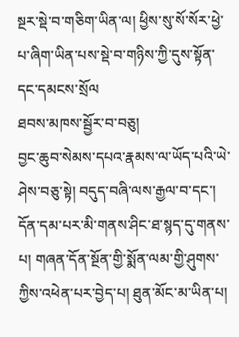སྔར་སྡེ་བ་གཅིག་ཡིན་ལ། ཕྱིས་སུ་སོ་སོར་ཕྱེ་པ་ཞིག་ཡིན་པས་སྡེ་བ་གཉིས་ཀྱི་དུས་སྟོན་དང་དམངས་སྲོལ
ཐབས་མཁས་སྦྱོར་བ་བཅུ།
བྱང་ཆུབ་སེམས་དཔའ་རྣམས་ལ་ཡོད་པའི་ཡེ་ཤེས་བཅུ་སྟེ། བདུད་བཞི་ལས་རྒྱལ་བ་དང་། དོན་དམ་པར་མི་གནས་ཤིང་ཐ་སྙད་དུ་གནས་པ། གཞན་དོན་སྔོན་གྱི་སྨོན་ལམ་གྱི་ཤུགས་ཀྱིས་འཕེན་པར་བྱེད་པ། ཐུན་མོང་མ་ཡིན་པ།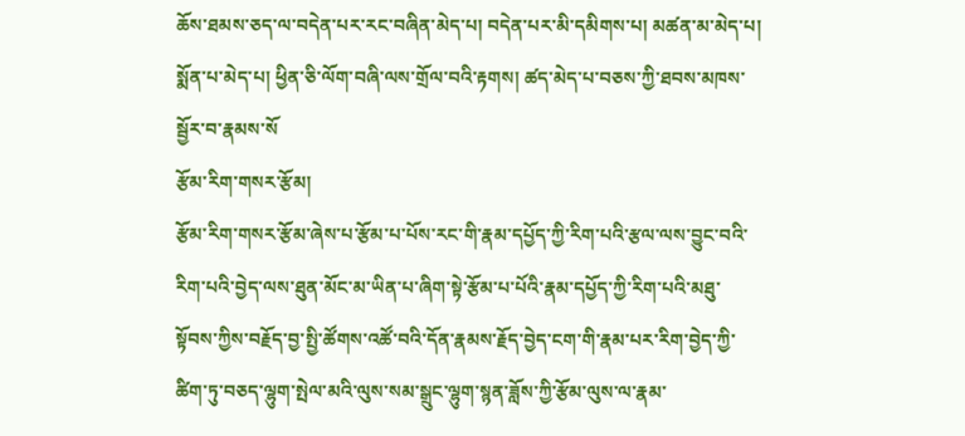ཆོས་ཐམས་ཅད་ལ་བདེན་པར་རང་བཞིན་མེད་པ། བདེན་པར་མི་དམིགས་པ། མཚན་མ་མེད་པ། སྨོན་པ་མེད་པ། ཕྱིན་ཅི་ལོག་བཞི་ལས་གྲོལ་བའི་རྟགས། ཚད་མེད་པ་བཅས་ཀྱི་ཐབས་མཁས་སྦྱོར་བ་རྣམས་སོ
རྩོམ་རིག་གསར་རྩོམ།
རྩོམ་རིག་གསར་རྩོམ་ཞེས་པ་རྩོམ་པ་པོས་རང་གི་རྣམ་དཔྱོད་ཀྱི་རིག་པའི་རྩལ་ལས་བྱུང་བའི་རིག་པའི་བྱེད་ལས་ཐུན་མོང་མ་ཡིན་པ་ཞིག་སྟེ་རྩོམ་པ་པོའི་རྣམ་དཔྱོད་ཀྱི་རིག་པའི་མཐུ་སྟོབས་ཀྱིས་བརྗོད་བྱ་སྤྱི་ཚོགས་འཚོ་བའི་དོན་རྣམས་རྗོད་བྱེད་ངག་གི་རྣམ་པར་རིག་བྱེད་ཀྱི་ཚིག་ཏུ་བཅད་ལྷུག་སྤེལ་མའི་ལུས་སམ་སྒྲུང་ལྷུག་སྙན་ཟློས་ཀྱི་རྩོམ་ལུས་ལ་རྣམ་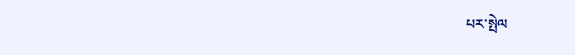པར་སྤེལ